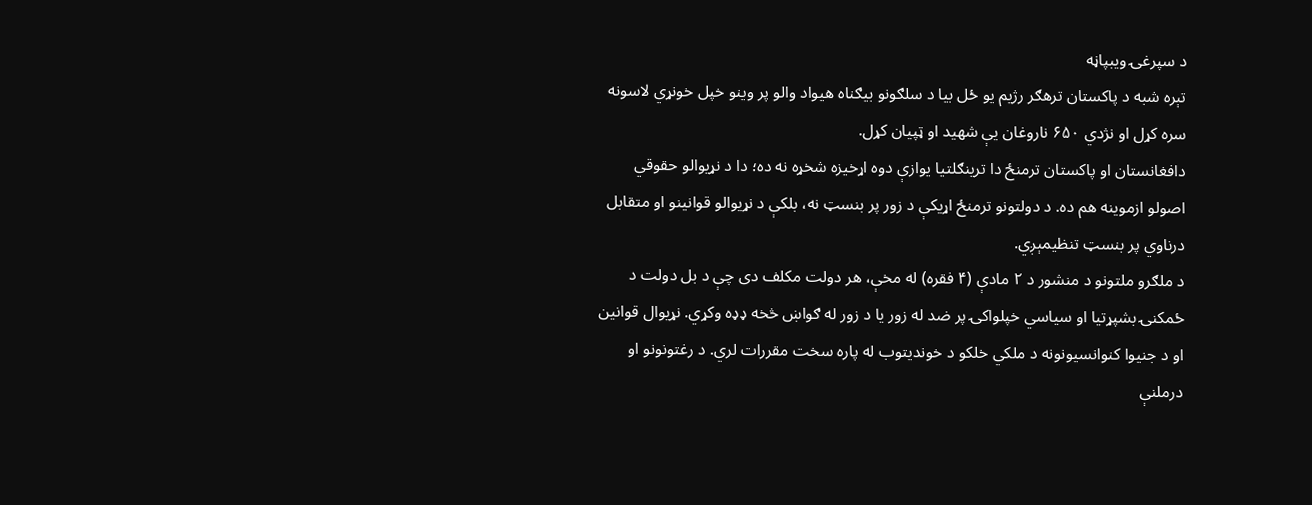د سپرغۍ ویبپاڼه
تېره شبه د پاکستان ترهګر رژیم یو ځل بیا د سلګونو بیګناه هیواد والو پر وینو خپل خونړي لاسونه سره کړل او نژدي ۶۵۰ ناروغان یې شهید او ټپیان کړل.
دافغانستان او پاکستان ترمنځ دا ترینګلتیا یوازې دوه اړخیزه شخړه نه ده؛ دا د نړیوالو حقوقي اصولو ازموینه هم ده. د دولتونو ترمنځ اړیکې د زور پر بنسټ نه، بلکې د نړیوالو قوانینو او متقابل درناوي پر بنسټ تنظیمېږي.
د ملګرو ملتونو د منشور د ۲ مادې (۴ فقره) له مخې، هر دولت مکلف دی چې د بل دولت د ځمکنۍ بشپړتیا او سیاسي خپلواکۍ پر ضد له زور یا د زور له ګواښ څخه ډډه وکړي. نړیوال قوانین او د جنیوا کنوانسیونونه د ملکي خلکو د خوندیتوب له پاره سخت مقررات لري. د رغتونونو او درملنې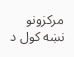مرکزونو نښه کول د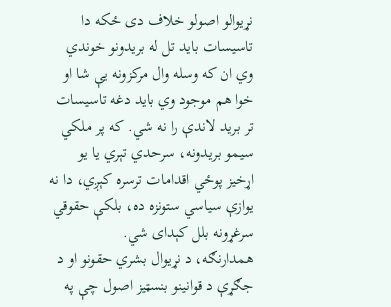نړیوالو اصولو خلاف دی ځکه دا تاسیسات باید تل له بریدونو خوندي وي ان که وسله وال مرکزونه یې شا او خوا هم موجود وي باید دغه تاسیسات تر برید لاندې را نه شي. که پر ملکي سیمو بریدونه، سرحدي تېري یا یو اړخیز پوځي اقدامات ترسره کېږي، دا نه یوازې سیاسي ستونزه ده، بلکې حقوقي سرغړونه بلل کېدای شي.
همدارنګه، د نړیوال بشري حقونو او د جګړې د قوانینو بنسټیز اصول چې په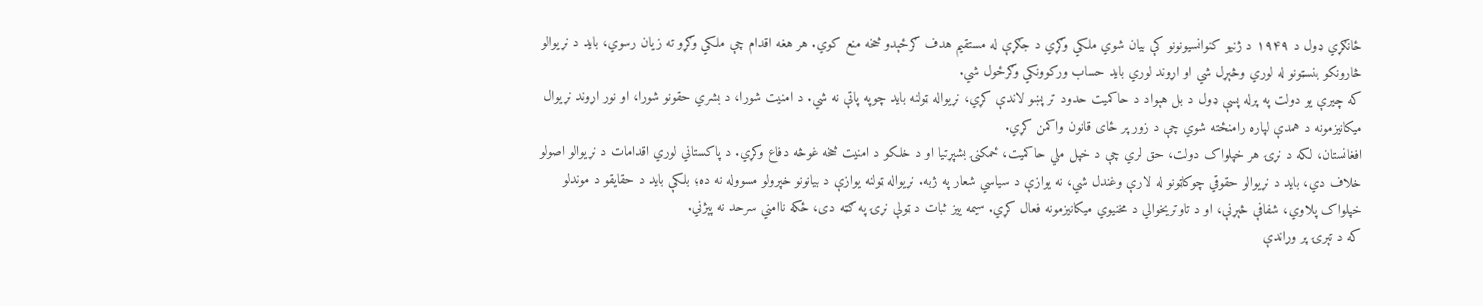ځانګړي ډول د ۱۹۴۹ د ژنیو کنوانسیونونو کې بیان شوي ملکي وګړي د جګړې له مستقیم هدف ګرځېدو څخه منع کوي. هر هغه اقدام چې ملکي وګړو ته زیان رسوي، باید د نړیوالو څارونکو بنسټونو له لوري وڅېړل شي او اړوند لوري باید حساب ورکوونکي وګرځول شي.
که چیرې یو دولت په پرله پسې ډول د بل هېواد د حاکمیت حدود تر پښو لاندې کړي، نړیواله ټولنه باید چوپه پاتې نه شي. د امنیت شورا، د بشري حقونو شورا، او نور اړوند نړیوال میکانیزمونه د همدې لپاره رامنځته شوي چې د زور پر ځای قانون واکمن کړي.
افغانستان، لکه د نړۍ هر خپلواک دولت، حق لري چې د خپل ملي حاکمیت، ځمکنۍ بشپړتیا او د خلکو د امنیت څخه غوڅه دفاع وکړي. د پاکستاني لوري اقدامات د نړیوالو اصولو خلاف دي، باید د نړیوالو حقوقي چوکاټونو له لارې وغندل شي، نه یوازې د سیاسي شعار په ژبه. نړیواله ټولنه یوازې د بیانونو خپرولو مسووله نه ده؛ بلکې باید د حقایقو د موندلو خپلواک پلاوي، شفافې څېړنې، او د تاوتریخوالي د مخنیوي میکانیزمونه فعال کړي. سیمه ییز ثبات د ټولې نړۍ په ګټه دی، ځکه ناامني سرحد نه پېژني.
که د تېرۍ پر وړاندې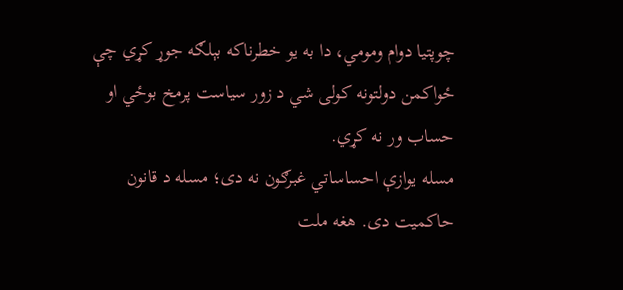چوپتیا دوام ومومي، دا به یو خطرناکه بېلګه جوړ کړي چې ځواکمن دولتونه کولی شي د زور سیاست پرمخ بوځي او حساب ور نه کړي.
مسله یوازې احساساتي غبرګون نه دی؛ مسله د قانون حاکمیت دی. هغه ملت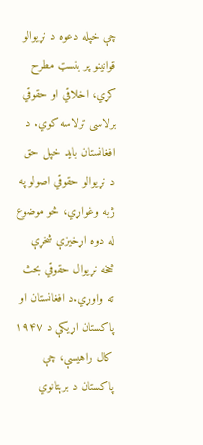چې خپله دعوه د نړیوالو قوانینو پر بنسټ مطرح کړي، اخلاقي او حقوقي برلاسی ترلاسه کوي. د افغانستان باید خپل حق د نړیوالو حقوقي اصولو په ژبه وغواړي، څو موضوع له دوه اړخیزې شخړې څخه نړیوال حقوقي بحث ته واوړي.د افغانستان او پاکستان اړیکې د ۱۹۴۷ کال راهیسې، چې پاکستان د برېتانوي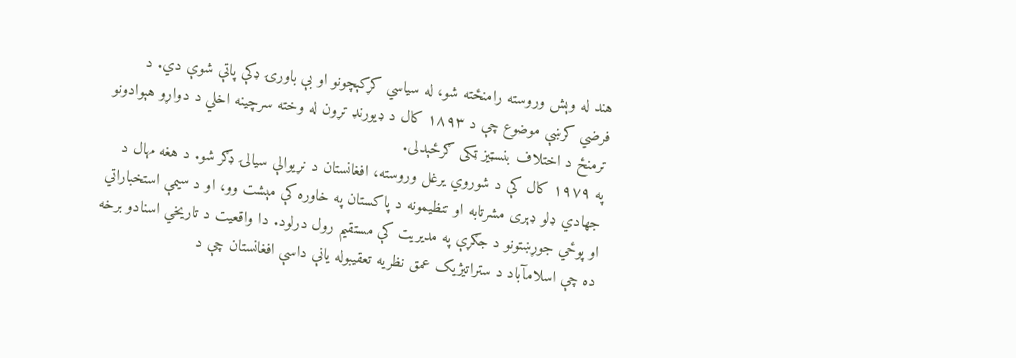هند له وېش وروسته رامنځته شو، له سیاسي کړکېچونو او بې باورۍ ډکې پاتې شوې دي. د فرضي کرښې موضوع چې د ۱۸۹۳ کال د ډیورنډ تړون له وخته سرچینه اخلي د دواړو هېوادونو ترمنځ د اختلاف بنسټیز ټکی ګرځېدلی.
په ۱۹۷۹ کال کې د شوروي یرغل وروسته، افغانستان د نړیوالې سیالۍ ډګر شو. د هغه مهال د جهادي ډلو ډېری مشرتابه او تنظیمونه د پاکستان په خاوره کې مېشت وو، او د سیمې استخباراتي او پوځي جوړښتونو د جګړې په مدیریت کې مستقیم رول درلود. دا واقعیت د تاریخي اسنادو برخه ده چې اسلامآباد د ستراتیژیک عمق نظریه تعقیبوله یانې داسې افغانستان چې د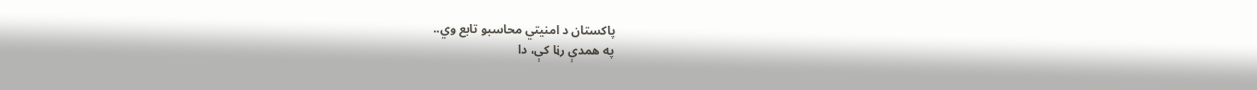پاکستان د امنیتي محاسبو تابع وي..
په همدې رڼا کې، دا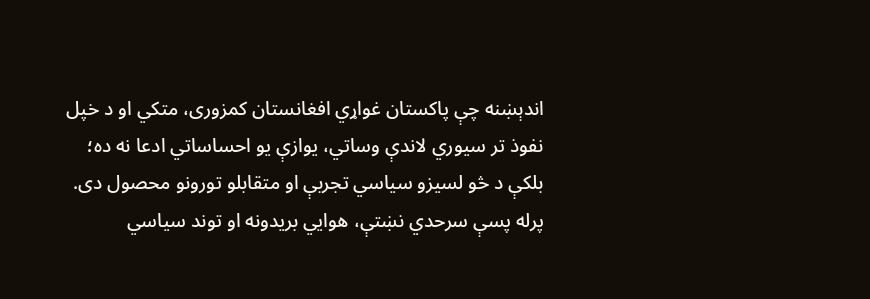اندېښنه چې پاکستان غواړي افغانستان کمزوری، متکي او د خپل نفوذ تر سیوري لاندې وساتي، یوازې یو احساساتي ادعا نه ده؛ بلکې د څو لسیزو سیاسي تجربې او متقابلو تورونو محصول دی. پرله پسې سرحدي نښتې، هوايي بریدونه او توند سیاسي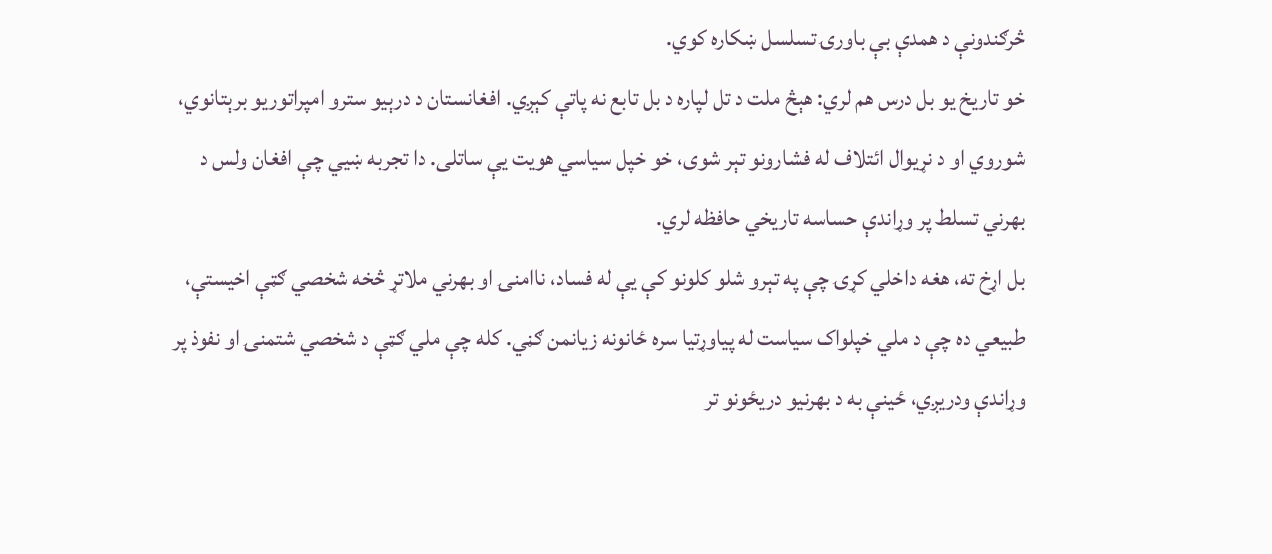څرګندونې د همدې بې باورۍ تسلسل ښکاره کوي.
خو تاریخ یو بل درس هم لري: هېڅ ملت د تل لپاره د بل تابع نه پاتې کېږي. افغانستان د درېیو سترو امپراتوریو برېتانوي، شوروي او د نړیوال ائتلاف له فشارونو تېر شوی، خو خپل سیاسي هویت یې ساتلی. دا تجربه ښيي چې افغان ولس د بهرني تسلط پر وړاندې حساسه تاریخي حافظه لري.
بل اړخ ته، هغه داخلي کړۍ چې په تېرو شلو کلونو کې یې له فساد، ناامنۍ او بهرني ملاتړ څخه شخصي ګټې اخیستې، طبیعي ده چې د ملي خپلواک سیاست له پیاوړتیا سره ځانونه زیانمن ګڼي. کله چې ملي ګټې د شخصي شتمنۍ او نفوذ پر وړاندې ودریږي، ځینې به د بهرنیو دریځونو تر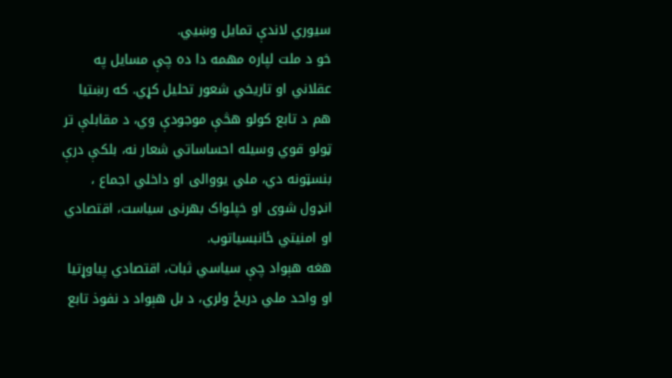سیوري لاندې تمایل وښيي.
خو د ملت لپاره مهمه دا ده چې مسایل په عقلاني او تاریخي شعور تحلیل کړي. که رښتیا هم د تابع کولو هڅې موجودې وي، د مقابلې تر ټولو قوي وسیله احساساتي شعار نه، بلکې درې بنسټونه دي، ملي یووالی او داخلي اجماع ، انډول شوی او خپلواک بهرنی سیاست، اقتصادي او امنیتي ځانبسیاتوب.
هغه هېواد چې سیاسي ثبات، اقتصادي پیاوړتیا او واحد ملي دریځ ولري، د بل هېواد د نفوذ تابع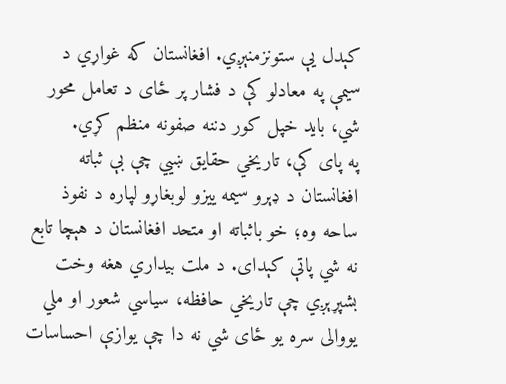کېدل یې ستونزمنېږي. افغانستان که غواړي د سیمې په معادلو کې د فشار پر ځای د تعامل محور شي، باید خپل کور دننه صفونه منظم کړي.
په پای کې، تاریخي حقایق ښيي چې بې ثباته افغانستان د ډېرو سیمه ییزو لوبغاړو لپاره د نفوذ ساحه وه؛ خو باثباته او متحد افغانستان د هېچا تابع نه شي پاتې کېدای. د ملت بیداري هغه وخت بشپړېږي چې تاریخي حافظه، سیاسي شعور او ملي یووالی سره یو ځای شي نه دا چې یوازې احساسات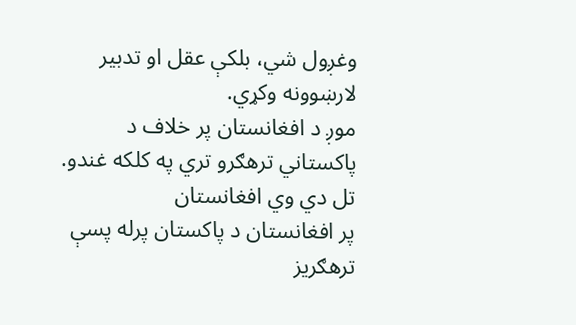وغږول شي، بلکې عقل او تدبیر لارښوونه وکړي.
موږ د افغانستان پر خلاف د پاکستاني ترهګرو تري په کلکه غندو.
تل دي وي افغانستان
پر افغانستان د پاکستان پرله پسې ترهګریز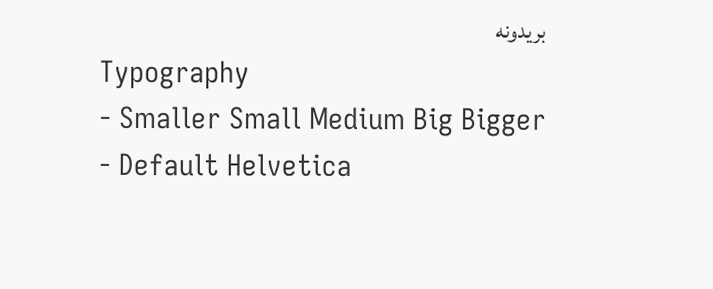بریدونه
Typography
- Smaller Small Medium Big Bigger
- Default Helvetica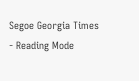Segoe Georgia Times
- Reading Mode